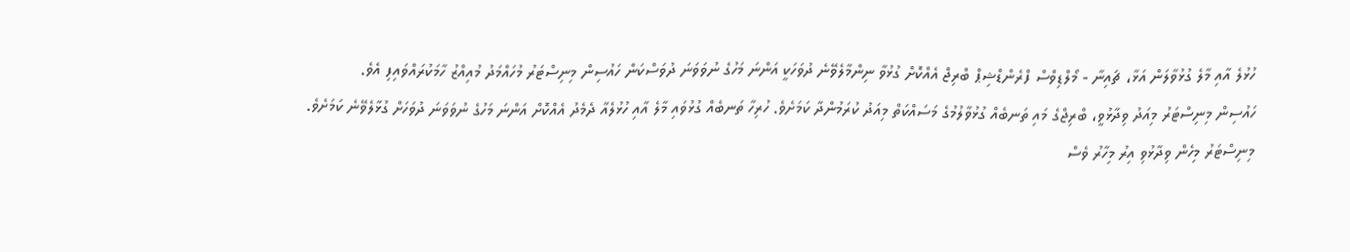ހުޅުލެ އާއި މާލެ ގުޅުވާލަން އަޅާ، ޗައިނާ - މޯލްޑިވްސް ފްރެންޑްޝިޕް ބްރިޖް އެއްކޮށް ގުޅުވާ ނިންމާލެވޭނެ ދުވަހަކީ އަންނަ މަހުގެ ނުވަވަނަ ދުވަސްކަން ހައުސިން މިނިސްޓަރު މުހައްމަދު މުއިއްޒު ހާމަކުރައްވައިފި އެވެ.
ހައުސިން މިނިސްޓަރު މިއަދު ވިދާޅުވީ، ބްރިޖްގެ މައި ތަނބެއް ގުޅުވާލުމުގެ މަސައްކަތް މިއަދު ކުރަމުންދާ ކަމަށެވެ. ހުރިހާ ތަނބެއް ގުޅުވައި މާލެ އާއި ހުޅުލެއާ ދެމެދު އެއްކޮށް އަންނަ މަހުގެ ނުވަވަނަ ދުވަހަށް ގުޅާލެވޭނެ ކަމަށެވެ.
މިނިސްޓަރު މިހެން ވިދާޅުވި އިރު މިހާރު ވެސް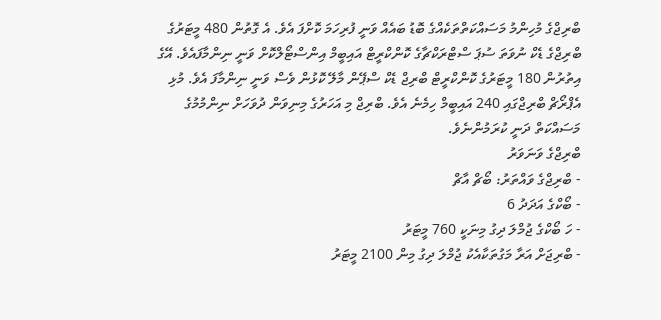ބްރިޖްގެ މުހިންމު މަސައްކަތްތަކެއްގެ ބޮޑު ބައެއް ވަނީ ފުރިހަމަ ކޮށްފަ އެވެ. އެ ގޮތުން 480 މީޓަރުގެ ބްރިޖްގެ ޑެކް ނުވަތަ ސުޕަ ސްޓްރަކްޗާގެ ކޮންކްރީޓް އައިބީމް އިންސްޓޯލްކޮށް ވަނީ ނިންމާފައެވެ. އޭގެ އިތުރުން 180 މީޓަރުގެ ކޮންކްރީޓް ބްރިޖް ޑެކް ސްޕޭން މާލޭ ކޮޅުން ވެސް ވަނީ ނިންމާފަ އެވެ. މުޅި އެޕްރޯޗް ބްރިޖްގައި 240 އައިބީމް ހިމެނެ އެވެ. ބްރިޖް މި އަހަރުގެ މިނިވަން ދުވަހަށް ނިންމުމުގެ މަސައްކަތް ދަނީ ކުރަމުންނެވެ.
ބްރިޖްގެ ވަނަވަރު
- ބްރިޖްގެ ވައްތަރު: ބޯޗް އާޗް
- ބޯކްގެ އަދަދު 6
- ހަ ބޯކްގެ ޖުމްލަ ދިގު މިނަކީ 760 މީޓަރު
- ބްރިޖަށް އަރާ މަގުތަކާއެކު ޖުމްލަ ދިގު މިން 2100 މީޓަރު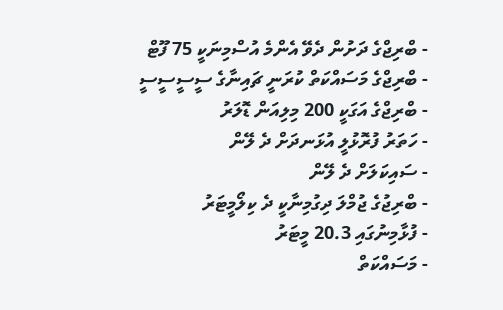- ބްރިޖްގެ ދަށުން ދެވޭ އެންމެ އުސްމިނަކީ 75 ފޫޓް
- ބްރިޖްގެ މަސައްކަތް ކުރަނީ ޗައިނާގެ ސީސީސީސީ
- ބްރިޖްގެ އަގަކީ 200 މިލިއަން ޑޮލަރު
- ހަތަރު ފުރޮޅުލީ އުޅަނދަށް ދެ ލޭން
- ސައިކަލަށް ދެ ލޭން
- ބްރިޖުގެ ޖުމްލަ ދިގުމިނާކީ ދެ ކިލޯމީޓަރު
- ފުޅާމިނުގައި 20.3 މީޓަރު
- މަސައްކަތް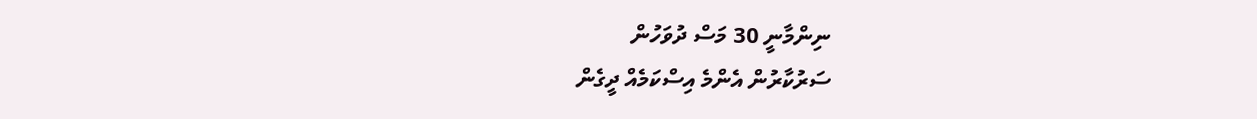ނިންމާނީ 30 މަސް ދުވަހުން
ސަރުކާރުން އެންމެ އިސްކަމެއް ދީގެން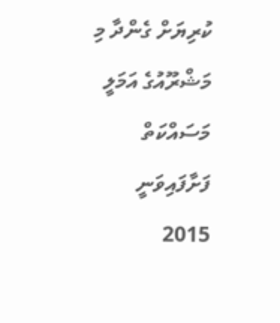ކުރިޔަށް ގެންދާ މި މަޝްރޫއުގެ އަމަލީ މަސައްކަތް ފަށާފައިވަނީ 2015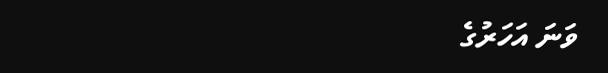ވަނަ އަހަރުގެ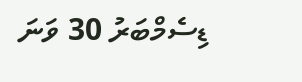ޑިސެމްބަރު 30 ވަނަ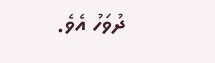ދުވަހު އެވެ.